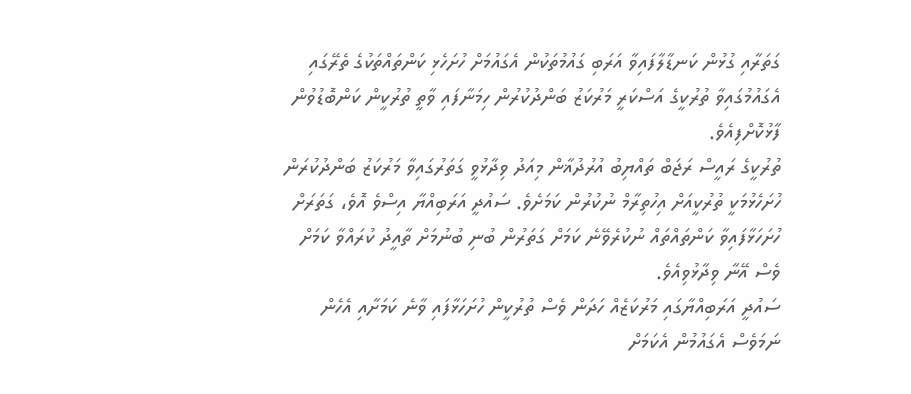ގަތަރާއި ގުޅުން ކަނޑާލާފައިވާ އަރަބި ގައުމުތަކުން އެގައުމަށް ހުށަހެޅި ކަންތައްތަކުގެ ތެރޭގައި އެގައުމުގައިވާ ތުރުކީގެ އަސްކަރީ މަރުކަޒު ބަންދުކުރުން ހިމަނާފައި ވާތީ ތުރުކީން ކަންބޮޑުވުން ފާޅުކޮށްފިއެވެ.
ތުރުކީގެ ރައީސް ރަޖަބް ތައްޔިބު އުރުދުޣާން މިއަދު ވިދާޅުވީ ގަތަރުގައިވާ މަރުކަޒު ބަންދުކުރަން ހުށަހެޅުމަކީ ތުރުކީއަށް އިހުތިރާމް ނުކުރުން ކަމަށެވެ. ސައުދީ އަރަބިއްޔާ އިސްވެ އޮވެ، ގަތަރަށް ހުށަހަޅާފައިވާ ކަންތައްތައް ނުކުރެވޭނެ ކަމަށް ގަތަރުން ބުނި ބުނުމަށް ތާއީދު ކުރައްވާ ކަމަށް ވެސް އޭނާ ވިދާޅުވިއެވެ.
ސައުދީ އަރަބިއްޔާގައި މަރުކަޒެއް ހަދަން ވެސް ތުރުކީން ހުށަހަޅާފައި ވާނެ ކަމަށާއި އެހެން ނަމަވެސް އެގައުމުން އެކަމަށް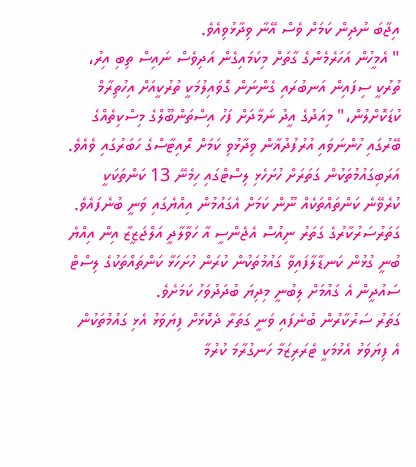އިޖާބަ ނުދިން ކަމަށް ވެސް އޭނާ ވިދާޅުވިއެވެ.
" އެމީހުން އަހަރެމެންގެ ގާތަށް މިކަމައިގެން އަދިވެސް ނައިސް ތިބި އިރު، ތުރުކީ ސިފައިން އަނބުރައި ގެންނަން ގޮވައިލުމަކީ ތުރުކީއަށް އިހުތިރާމް ކުޑަކޮށްލުން،" މިއަދުގެ އީދު ނަމާދަށް ފަހު އިސްތަންބޫލްގެ މިސްކިތެއްގެ ބޭރުގައި ހުންނަވައި އުރުފުދުޣާން ވިދާޅުވި ކަމަށް ރޮއިޓާސްގެ ހަބަރުގައި ވެއެވެ.
އަރަބިގައުމުތަކުން ގަތަރަށް ހުށަހެޅި ލިސްޓްގައި ހިމެނޭ 13 ކަންތަކަކީ ކުރެވޭނެ ކަންތައްތަކެއް ނޫން ކަމަށް އެގައުމުން އިއްޔެގައި ވަނީ ބުނެފައެވެ.
ގަތަރުސަރުކާރުގެ ގަތަރު ނިއުސް އެޖެންސީ އާ ހަވާލާދީ އަލްޖަޒީޒާ އިން އިއްޔެ ބުނީ ގުޅުން ކަނޑާލާފައިވާ ގައުމުތަކުން ކުރަން ހުށަހަޅާ ކަންތައްތަކުގެ ލިސްޓް ސައުދީން އެ ގައުމަށް ލިބުނީ މިދިޔަ ބުދަދުވަހު ކަމަށެވެ.
ގަތަރު ސަރުކާރުން ބުނެފައި ވަނީ ގަތަރާ ދެކޮޅަށް ފިޔަވަޅު އެޅި ގައުމުތަކުން އެ ފިޔަވަޅު އެޅުމަކީ ޓެރަރިޒަމާ ހަނގުރާމަ ކުރުމާ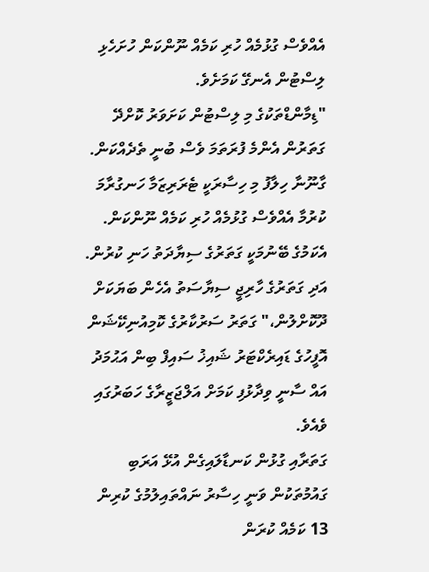އެއްވެސް ގުޅުމެއް ހުރި ކަމެއް ނޫންކަން ހުށަހެޅި ލިސްޓުން އެނގޭ ކަމަށެވެ.
"ޑިމާންޑްތަކުގެ މި ލިސްޓުން ކަށަވަރު ކޮށްދޭ ގަތަރުން އެންމެ ފުރަތަމަ ވެސް ބުނީ ތެދެއްކަން. ގާނޫނާ ހިލާފު މި ހިސާރަކީ ޓެރަރިޒަމާ ހަނގުރާމަ ކުރުމާ އެއްވެސް ގުޅުމެއް ހުރި ކަމެއް ނޫންކަން. އެކަމުގެ ބޭނުމަކީ ގަތަރުގެ ސިޔާދަތު ހަނި ކުރުން. އަދި ގަތަރުގެ ހާރިޖީ ސިޔާސަތު އެހެން ބަޔަކަށް ދޫކޮށްލުން،" ގަތަރު ސަރުކާރުގެ ކޮމިއުނިކޭޝަން އޮފީހުގެ ޑައިރެކްޓަރު ޝައިޚު ސައިފް ބިން އަޙުމަދު އައް ސާނީ ވިދާޅުފި ކަމަށް އަލްޖަޒީރާގެ ހަބަރުގައި ވެއެވެ.
ގަތަރާއި ގުޅުން ކަނޑާލައިގެން އުޅޭ އަރަބި ގައުމުތަކުން ވަނީ ހިސާރު ނައްތައިލުމުގެ ކުރިން 13 ކަމެއް ކުރަން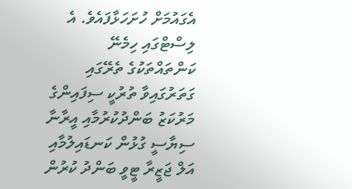އެގައުމަށް ހުށަހަޅާފައެވެ. އެ ލިސްޓްގައި ހިމެނޭ ކަންތައްތަކުގެ ތެރޭގައި ގަތަރުގައިވާ ތުރުކީ ސިފައިންގެ މަރުކަޒު ބަންދުކުރުމާއި އީރާނާ ސިޔާސީ ގުޅުން ކަނޑައިލުމާއި އަލް ޖަޒީރާ ޓީވީ ބަންދު ކުރުން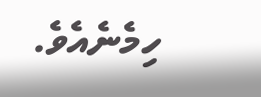ހިމެނެއެވެ.